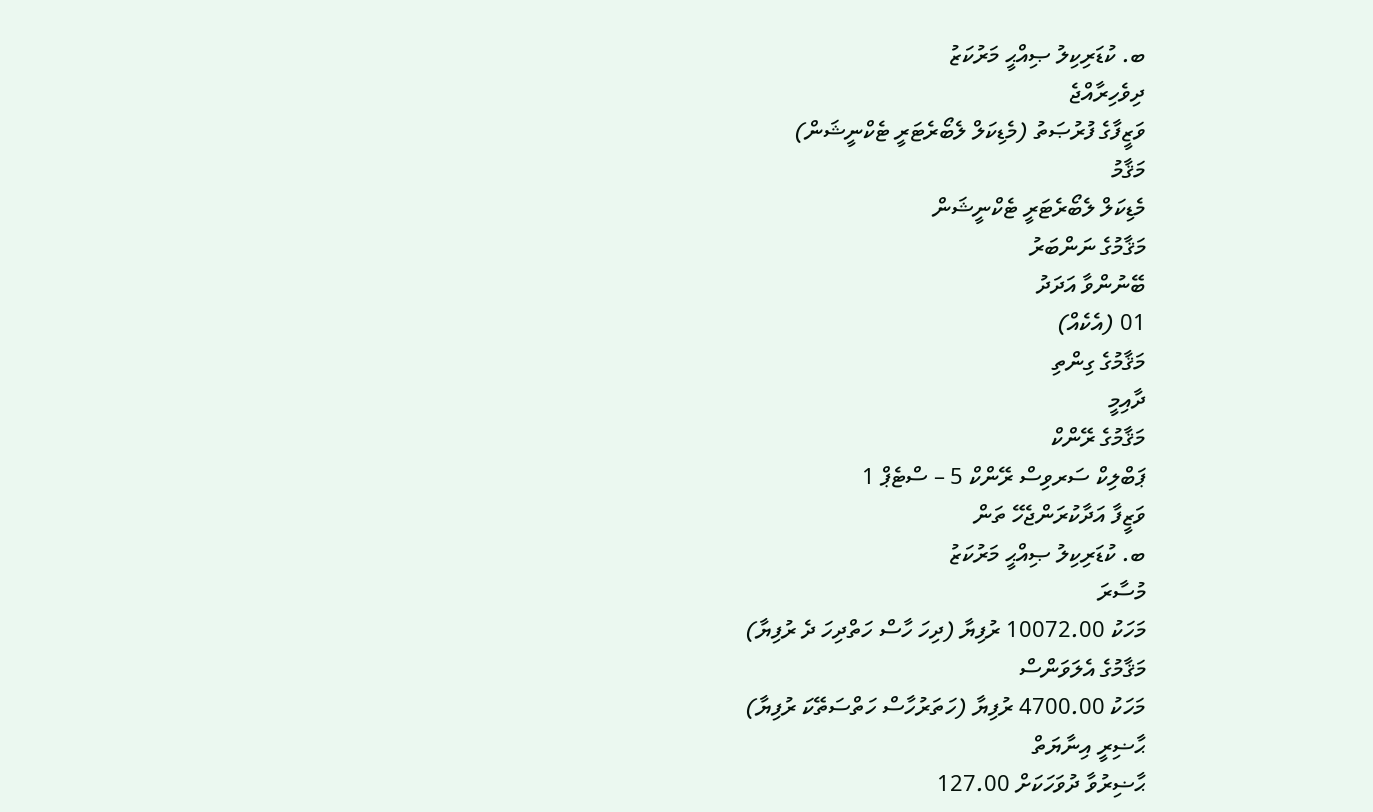ބ. ކުޑަރިކިލު ޞިއްޙީ މަރުކަޒު
ދިވެހިރާއްޖެ
ވަޒީފާގެ ފުރުޞަތު (މެޑިކަލް ލެބޯރެޓަރީ ޓެކްނީޝަން)
މަޤާމު
މެޑިކަލް ލެބޯރެޓަރީ ޓެކްނީޝަން
މަޤާމުގެ ނަންބަރު
ބޭނުންވާ އަދަދު
01 (އެކެއް)
މަޤާމުގެ ގިންތި
ދާއިމީ
މަޤާމުގެ ރޭންކް
ޕަބްލިކް ސަރވިސް ރޭންކް 5 – ސްޓެޕް 1
ވަޒީފާ އަދާކުރަންޖެހޭ ތަން
ބ. ކުޑަރިކިލު ޞިއްޙީ މަރުކަޒު
މުސާރަ
މަހަކު 10072.00 ރުފިޔާ (ދިހަ ހާސް ހަތްދިހަ ދެ ރުފިޔާ)
މަޤާމުގެ އެލަވަންސް
މަހަކު 4700.00 ރުފިޔާ (ހަތަރުހާސް ހަތްސަތޭކަ ރުފިޔާ)
ޙާޟިރީ އިނާޔަތް
ޙާޟިރުވާ ދުވަހަކަށް 127.00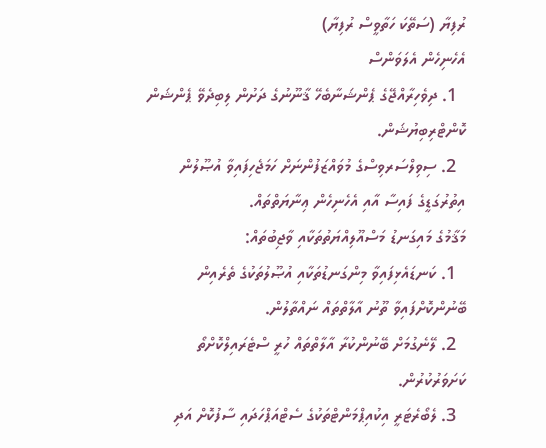ރުފިޔާ (ސަތޭކަ ހަތާވީސް ރުފިޔާ)
އެހެނިހެން އެލަވަންސް
  1. ދިވެހިރާއްޖޭގެ ޕެންޝަނާބެހޭ ޤާނޫނުގެ ދަށުން ލިބިދެވޭ ޕެންޝަން ކޮންޓްރިބިޔުޝަން.
  2. ސިވިލްސަރވިސްގެ މުވައްޒަފުންނަށް ހަމަޖެހިފައިވާ އުޞޫލުން އިތުރުގަޑީގެ ފައިސާ އާއި އެހެނިހެން ޢިނާޔަތްތައް.
މަޤާމުގެ މައިގަނޑު މަސްއޫލިއްޔަތުތަކާއި ވާޖިބުތައް:
  1. ކަނޑައެޅިފައިވާ މިންގަނޑުތަކާއި އުޞޫލުތަކުގެ ތެރެއިން ބޭނުންކޮށްފައިވާ ތޫނު އާލާތްތައް ނައްތާލުން.
  2. ލޭނެގުމަށް ބޭނުންކުރާ އާލާތްތައް ހުރީ ސްޓެރައިލްކޮށްތޯ ކަށަވަރުކުރުން.
  3. ލެބޯރެޓަރީ އިކުއިޕްމަންޓްތަކުގެ ސެޓްއަޕްހަދައި ސާފުކޮށް އަދި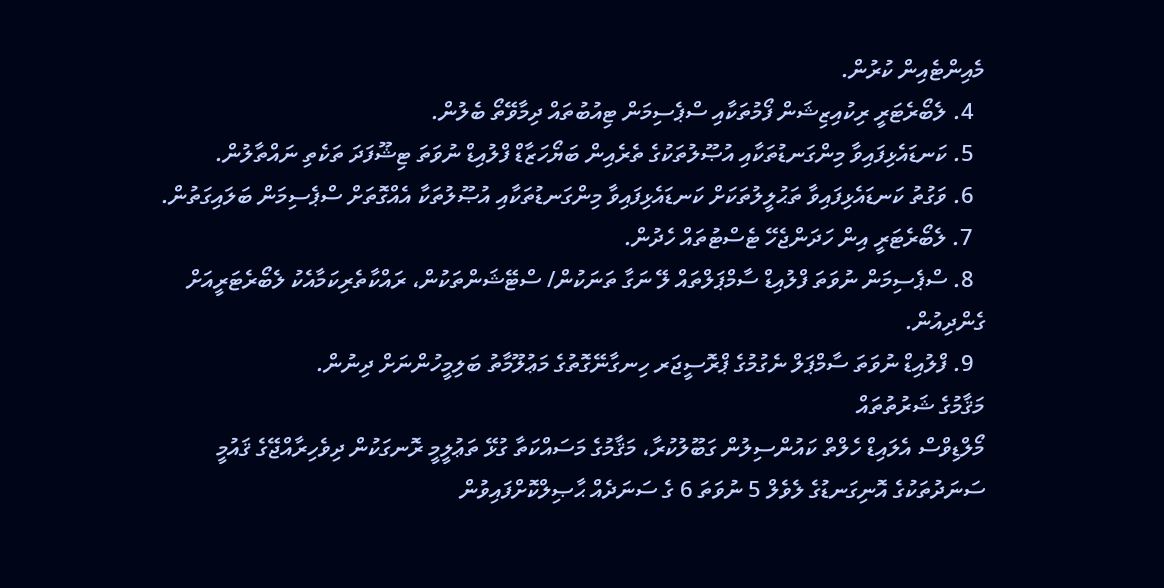މެއިންޓެއިން ކުރުން.
  4. ލެބޯރެޓަރީ ރިކުއިޒިޝަން ފޯމުތަކާއި ސްޕެސިމަން ޓިއުބުތައް ދިމާވޭތޯ ބެލުން.
  5. ކަނޑައެޅިފައިވާ މިންގަނޑުތަކާއި އުޞޫލުތަކުގެ ތެރެއިން ބަޔޯހަޒާޑް ފްލުއިޑް ނުވަތަ ޓިޝޫފަދަ ތަކެތި ނައްތާލުން.
  6. ވަގުތު ކަނޑައެޅިފައިވާ ތަޙުލީލުތަކަށް ކަނޑައެޅިފައިވާ މިންގަނޑުތަކާއި އުޞޫލުތަކާ އެއްގޮތަށް ސްޕެސިމަން ބަލައިގަތުން.
  7. ލެބޯރެޓަރީ އިން ހަދަންޖެހޭ ޓެސްޓުތައް ހެދުން.
  8. ސްޕެސިމަން ނުވަތަ ފްލުއިޑް ސާމްޕަލްތައް ލޭ ނަގާ ތަނަކުން/ ސްޓޭޝަންތަކުން، ރައްކާތެރިކަމާއެކު ލެބޯރެޓަރީއަށް ގެންދިއުން.
  9. ފްލުއިޑް ނުވަތަ ސާމްޕަލް ނެގުމުގެ ޕްރޮސީޖަރ ހިނގާނޭގޮތުގެ މަޢުލޫމާތު ބަލިމީހުންނަށް ދިނުން.
މަޤާމުގެ ޝަރުތުތައް
މޯލްޑިވްސް އެލައިޑް ހެލްތް ކައުންސިލުން ގަބޫލުކުރާ، މަޤާމުގެ މަސައްކަތާ ގުޅޭ ތަޢުލީމީ ރޮނގަކުން ދިވެހިރާއްޖޭގެ ޤައުމީ ސަނަދުތަކުގެ އޮނިގަނޑުގެ ލެވެލް 5 ނުވަތަ 6 ގެ ސަނަދެއް ޙާޞިލްކޮށްފައިވުން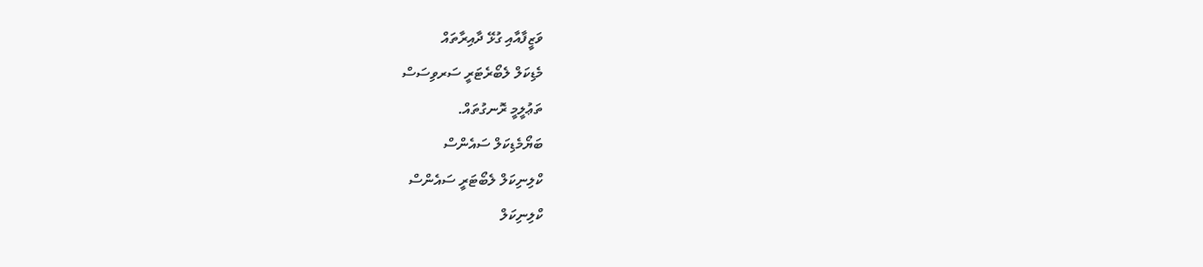ވަޒީފާއާއި ގުޅޭ ދާއިރާތައް
މެޑިކަލް ލެބޯރެޓަރީ ސަރވިސަސް
ތަޢުލީމީ ރޮނގުތައް.
ބަޔޯމެޑިކަލް ސައެންސް
ކްލިނިކަލް ލެބޯޓަރީ ސައެންސް
ކްލިނިކަލް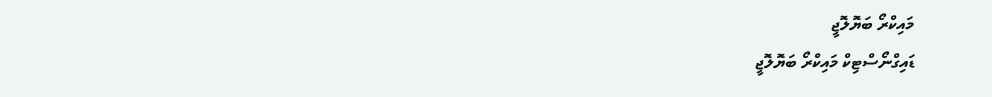މައިކްރޯ ބަޔޮލޮޖީ
ޑައިގްނޯސްޓިކް މައިކްރޯ ބަޔޮލޮޖީ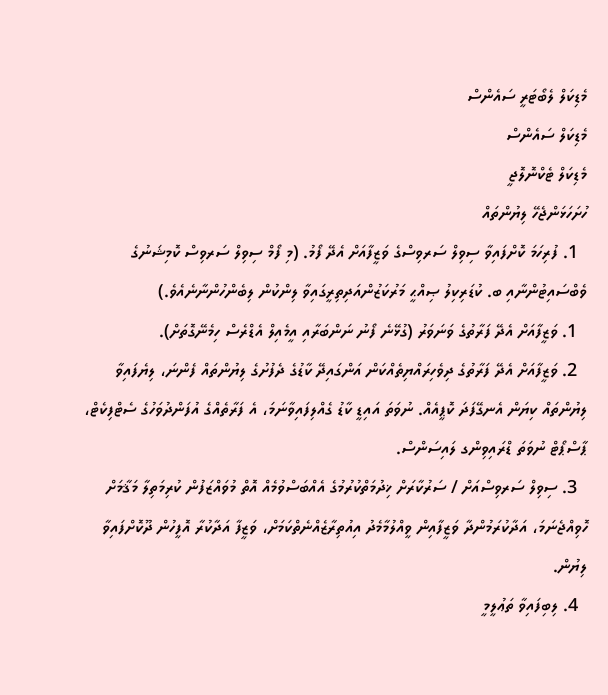މެޑިކަލް ލެބޯޓަރީ ސައެންސް
މެޑިކަލް ސައެންސް
މެޑިކަލް ޓެކްނޮލޮޖީ
ހުށަހަޅަންޖެހޭ ލިޔުންތައް
  1. ފުރިހަމަ ކޮށްފައިވާ ސިވިލް ސަރވިސްގެ ވަޒީފާއަށް އެދޭ ފޯމު. (މި ފޯމް ސިވިލް ސަރވިސް ކޮމިޝަނުގެ ވެބްސައިޓުންނާއި ބ. ކުޑަރިކިލު ޞިއްޙީ މަރުކަޒުންއަދިތިރީގައިވާ ލިންކުން ލިބެންހުންނާނެއެވެ.)
  1. ވަޒީފާއަށް އެދޭ ފަރާތުގެ ވަނަވަރު (ގުޅޭނެ ފޯނު ނަންބަރާއި އީމެއިލް އެޑްރެސް ހިމެނޭގޮތަށް).
  2. ވަޒީފާއަށް އެދޭ ފަރާތުގެ ދިވެހިރައްޔިތެއްކަން އަންގައިދޭ ކާޑުގެ ދެފުށުގެ ލިޔުންތައް ފެންނަ، ލިޔެފައިވާ ލިޔުންތައް ކިޔަން އެނގޭފަދަ ކޮޕީއެއް. ނުވަތަ އައިޑީ ކާޑު ގެއްލިފައިވާނަމަ، އެ ފަރާތެއްގެ އުފަންދުވަހުގެ ސެޓްފިކެޓް، ޕާސްޕޯޓް ނުވަތަ ޑްރައިވިންގ ލައިސަންސް.
  3. ސިވިލް ސަރވިސްއަށް / ސަރުކާރަށް ޚިދުމަތްކުރުމުގެ އެއްބަސްވުމެއް އޮތް މުވައްޒަފުން ކުރިމަތިލާ މަޤާމަށް ހޮވިއްޖެނަމަ، އަދާކުރަމުންދާ ވަޒީފާއިން ވީއްލުމާމެދު އިއުތިރާޒެއްނެތްކަމަށް، ވަޒީފާ އަދާކުރާ އޮފީހުން ދޫކޮށްފައިވާ ލިޔުން.
  4. ލިބިފައިވާ ތަޢުލީމީ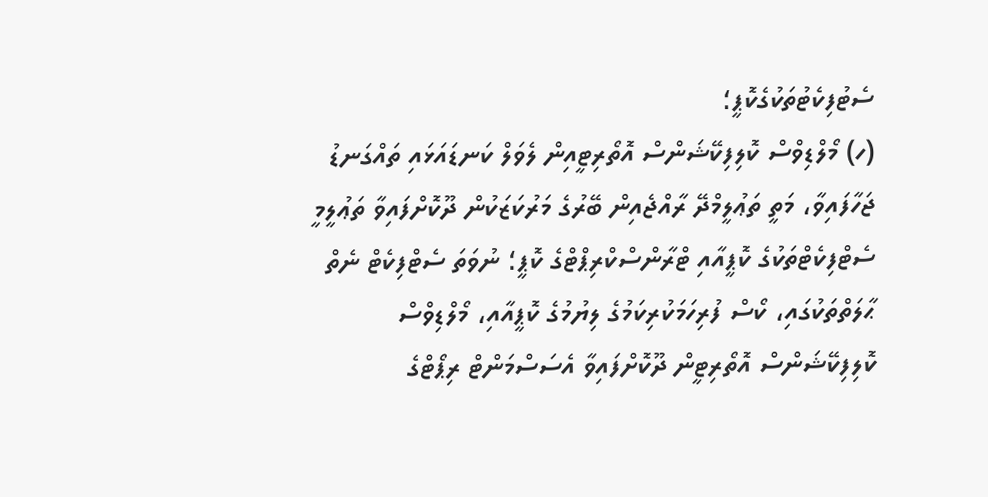ސެޓުފިކެޓުތަކުގެކޮޕީ؛
(ހ) މޯލްޑިވްސް ކޮލިފިކޭޝަންސް އޮތޯރިޓީއިން ލެވަލް ކަނޑައަޅައި ތައްގަނޑު ޖަހާފައިވާ، މަތީ ތަޢުލީމްދޭ ރާއްޖެއިން ބޭރުގެ މަރުކަޒަކުން ދޫކޮށްފައިވާ ތަޢުލީމީ ސެޓްފިކެޓްތަކުގެ ކޮޕީއާއި ޓްރާންސްކްރިޕްޓްގެ ކޮޕީ؛ ނުވަތަ ސެޓްފިކެޓް ނެތް ޙާލަތްތަކުގައި، ކޯސް ފުރިހަމަކުރިކަމުގެ ލިޔުމުގެ ކޮޕީއާއި، މޯލްޑިވްސް ކޮލިފިކޭޝަންސް އޮތޯރިޓީން ދޫކޮށްފައިވާ އެސަސްމަންޓް ރިޕޯޓްގެ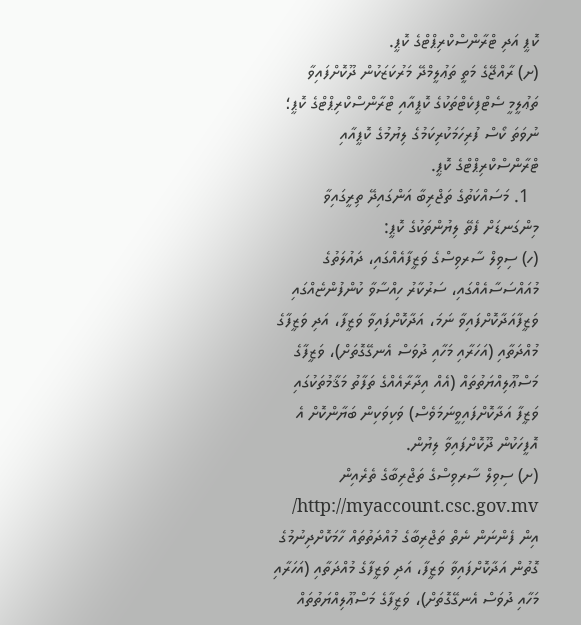ކޮޕީ އަދި ޓްރާންސްކްރިޕްޓްގެ ކޮޕީ.
(ށ) ރާއްޖޭގެ މަތީ ތަޢުލީމްދޭ މަރުކަޒަކުން ދޫކޮށްފައިވާ ތަޢުލީމީ ސެޓްފިކެޓްތަކުގެ ކޮޕީއާއި ޓްރާންސްކްރިޕްޓްގެ ކޮޕީ؛ ނުވަތަ ކޯސް ފުރިހަމަކުރިކަމުގެ ލިޔުމުގެ ކޮޕީއާއި ޓްރާންސްކްރިޕްޓްގެ ކޮޕީ.
  1. މަސައްކަތުގެ ތަޖްރިބާ އަންގައިދޭ ތިރީގައިވާ މިންގަނޑަށް ފެތޭ ލިޔުންތަކުގެ ކޮޕީ:
(ހ) ސިވިލް ސާރވިސްގެ ވަޒީފާއެއްގައި، ދައުލަތުގެ މުއައްސަސާއެއްގައި، ސަރުކާރު ހިއްސާވާ ކުންފުންޏެއްގައި ވަޒީފާއަދާކޮށްފައިވާ ނަމަ، އަދާކޮށްފައިވާ ވަޒީފާ، އަދި ވަޒީފާގެ މުއްދަތާއި (އަހަރާއި މަހާއި ދުވަސް އެނގޭގޮތަށް)، ވަޒީފާގެ މަސްޢޫލިއްޔަތުތައް (އެއް އިދާރާއެއްގެ ތަފާތު މަޤާމުތަކުގައި ވަޒީފާ އަދާކޮށްފައިވީނަމަވެސް) ވަކިވަކިން ބަޔާންކޮށް އެ އޮފީހަކުން ދޫކޮށްފައިވާ ލިޔުން.
(ށ) ސިވިލް ސާރވިސްގެ ތަޖްރިބާގެ ތެރެއިން http://myaccount.csc.gov.mv/  އިން ފެންނަން ނެތް ތަޖްރިބާގެ މުއްދަތުތައް ހާމަކޮށްދިނުމުގެ ގޮތުން އަދާކޮށްފައިވާ ވަޒީފާ، އަދި ވަޒީފާގެ މުއްދަތާއި (އަހަރާއި މަހާއި ދުވަސް އެނގޭގޮތަށް)، ވަޒީފާގެ މަސްޢޫލިއްޔަތުތައް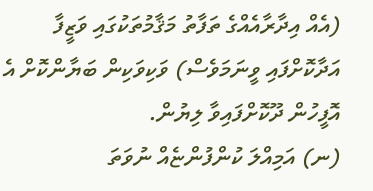(އެއް އިދާރާއެއްގެ ތަފާތު މަޤާމުތަކުގައި ވަޒީފާ އަދާކޮށްފައި ވީނަމަވެސް) ވަކިވަކިން ބަޔާންކޮށް އެ އޮފީހުން ދޫކޮށްފައިވާ ލިޔުން.
(ނ) އަމިއްލަ ކުންފުންޏެއް ނުވަތަ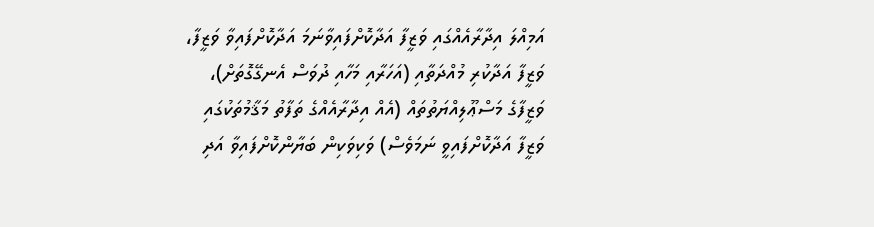އަމިއްލަ އިދާރާއެއްގައި ވަޒީފާ އަދާކޮށްފައިވާނަމަ އަދާކޮށްފައިވާ ވަޒީފާ، ވަޒީފާ އަދާކުރި މުއްދަތާއި (އަހަރާއި މަހާއި ދުވަސް އެނގޭގޮތަށް)، ވަޒީފާގެ މަސްޢޫލިއްޔަތުތައް (އެއް އިދާރާއެއްގެ ތަފާތު މަޤާމުތަކުގައި ވަޒީފާ އަދާކޮށްފައިވީ ނަމަވެސް) ވަކިވަކިން ބަޔާންކޮށްފައިވާ އަދި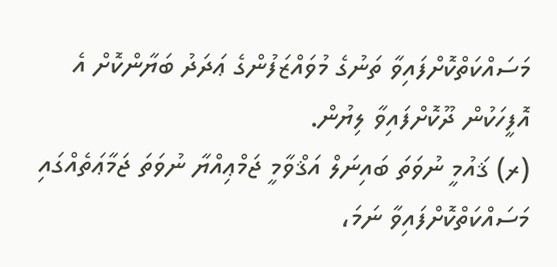މަސައްކަތްކޮށްފައިވާ ތަނުގެ މުވައްޒަފުންގެ ޢަދަދު ބަޔާންކޮށް އެ އޮފީހަކުން ދޫކޮށްފައިވާ ލިޔުން.
(ރ) ޤައުމީ ނުވަތަ ބައިނަލް އަޤްވާމީ ޖަމްޢިއްޔާ ނުވަތަ ޖަމާޢަތެއްގައި މަސައްކަތްކޮށްފައިވާ ނަމަ،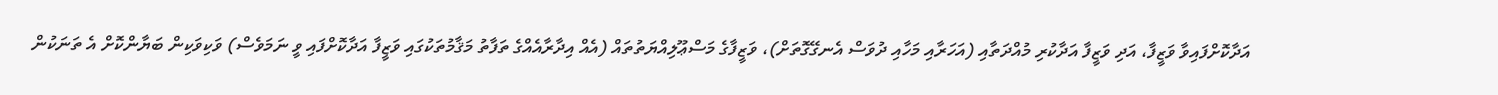އަދާކޮށްފައިވާ ވަޒީފާ، އަދި ވަޒީފާ އަދާކުރި މުއްދަތާއި (އަހަރާއި މަހާއި ދުވަސް އެނގޭގޮތަށް)، ވަޒީފާގެ މަސްޢޫލިއްޔަތުތައް (އެއް އިދާރާއެއްގެ ތަފާތު މަޤާމުތަކުގައި ވަޒީފާ އަދާކޮށްފައި ވީ ނަމަވެސް) ވަކިވަކިން ބަޔާންކޮށް އެ ތަނަކުން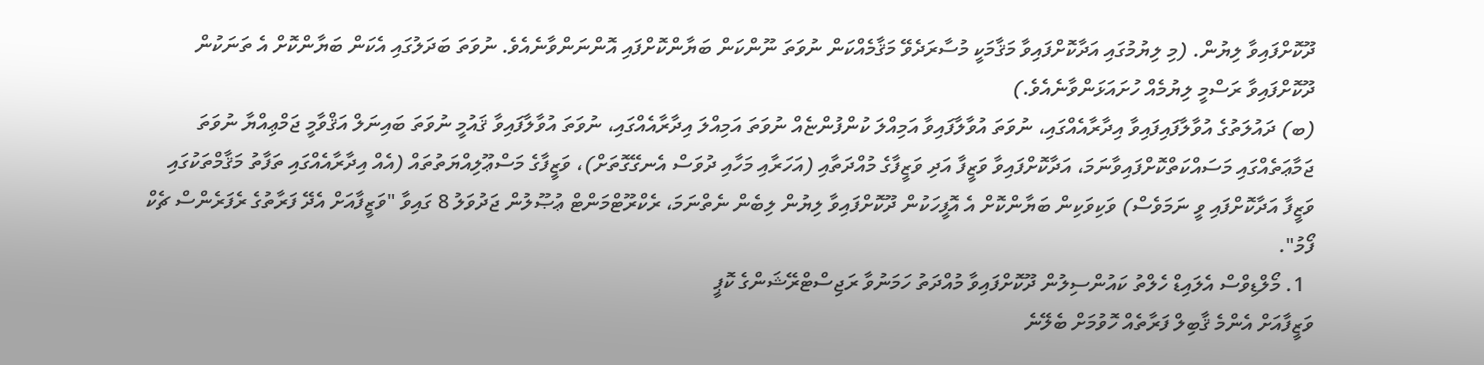ދޫކޮށްފައިވާ ލިޔުން. (މި ލިޔުމުގައި އަދާކޮށްފައިވާ މަޤާމަކީ މުސާރަދެވޭ މަޤާމެއްކަން ނުވަތަ ނޫންކަން ބަޔާންކޮށްފައި އޮންނަންވާނެއެވެ. ނުވަތަ ބަދަލުގައި އެކަން ބަޔާންކޮށް އެ ތަނަކުން ދޫކޮށްފައިވާ ރަސްމީ ލިޔުމެއް ހުށައަޅަންވާނެއެވެ.)
(ބ) ދައުލަތުގެ އުވާލާފައިފައިވާ އިދާރާއެއްގައި، ނުވަތަ އުވާލާފައިވާ އަމިއްލަ ކުންފުންޏެއް ނުވަތަ އަމިއްލަ އިދާރާއެއްގައި، ނުވަތަ އުވާލާފައިވާ ޤައުމީ ނުވަތަ ބައިނަލް އަޤްވާމީ ޖަމްޢިއްޔާ ނުވަތަ ޖަމާޢަތެއްގައި މަސައްކަތްކޮށްފައިވާނަމަ، އަދާކޮށްފައިވާ ވަޒީފާ އަދި ވަޒީފާގެ މުއްދަތާއި (އަހަރާއި މަހާއި ދުވަސް އެނގޭގޮތަށް)، ވަޒީފާގެ މަސްޢޫލިއްޔަތުތައް (އެއް އިދާރާއެއްގައި ތަފާތު މަޤާމްތަކުގައި ވަޒީފާ އަދާކޮށްފައި ވީ ނަމަވެސް) ވަކިވަކިން ބަޔާންކޮށް އެ އޮފީހަކުން ދޫކޮށްފައިވާ ލިޔުން ލިބެން ނެތްނަމަ، ރެކްރޫޓްމަންޓް ޢުޞޫލުން ޖަދުވަލު 8 ގައިވާ "ވަޒީފާއަށް އެދޭ ފަރާތުގެ ރެފަރެންސް ޗެކް ފޯމު".
  1. މޯލްޑިވްސް އެލައިޑް ހެލްތު ކައުންސިލުން ދޫކޮށްފައިވާ މުއްދަތު ހަމަނުވާ ރަޖިސްޓްރޭޝަންގެ ކޮޕީ
ވަޒީފާއަށް އެންމެ ޤާބިލް ފަރާތެއް ހޮވުމަށް ބެލޭނެ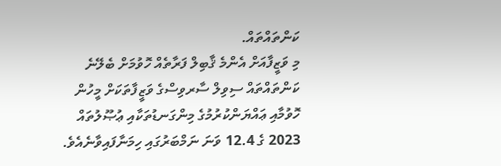ކަންތައްތައް.
މި ވަޒީފާއަށް އެންމެ ޤާބިލް ފަރާތެއް ހޮވުމަށް ބެލޭނެ ކަންތައްތައް ސިވިލް ސާރވިސްގެ ވަޒީފާތަކަށް މީހުން ހޮވުމާއި ޢައްޔަންކުރުމުގެ މިންގަނޑުތަކާއި ޢުޞޫލުތައް 2023 ގެ 12.4 ވަނަ ނަމްބަރުގައި ހިމަނާފައިވާނެއެވެ.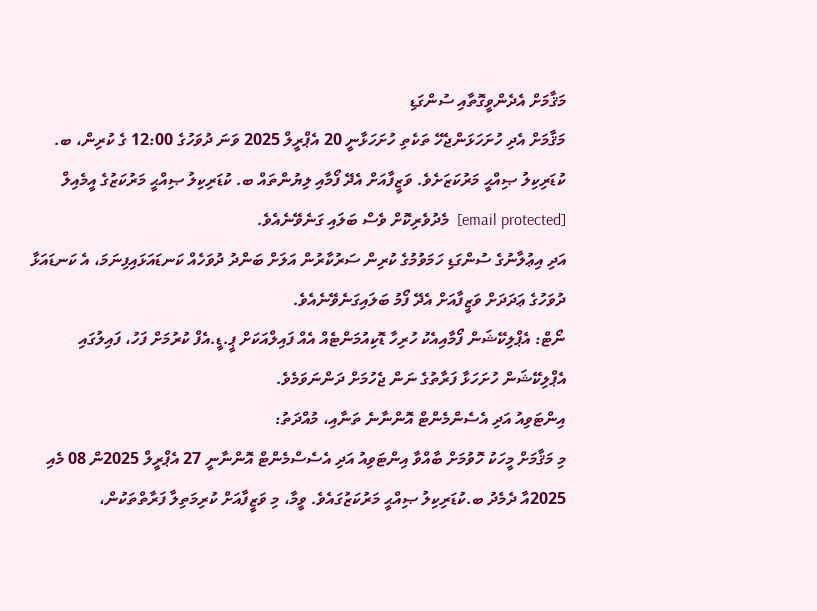މަޤާމަށް އެދެންވީގޮތާއި ސުންގަޑި
މަޤާމަށް އެދި ހުށަހަޅަންޖެހޭ ތަކެތި ހުށަހަޅާނީ 20 އެޕްރީލް 2025 ވަނަ ދުވަހުގެ 12:00 ގެ ކުރިން، ބ. ކުޑަރިކިލު ޞިއްޙީ މަރުކަޒަށެވެ. ވަޒީފާއަށް އެދޭ ފޯމާއި ލިޔުންތައް ބ. ކުޑަރިކިލު ޞިއްޙީ މަރުކަޒުގެ އީމެއިލް [email protected]  މެދުވެރިކޮށް ވެސް ބަލައި ގަނެވޭނެއެވެ.
އަދި އިޢުލާނުގެ ސުންގަޑި ހަމަވުމުގެ ކުރިން ސަރުކާރުން އަލަށް ބަންދު ދުވަހެއް ކަނޑައަޅައިފިނަމަ، އެ ކަނޑައަޅާ ދުވަހުގެ ޢަދަދަށް ވަޒީފާއަށް އެދޭ ފޯމު ބަލައިގަނެވޭނެއެވެ.
ނޯޓް: އެޕްލިކޭޝަން ފޯމާއިއެކު ހުރިހާ ޑޮކިއުމަންޓެއް އެއް ފައިލްއަކަށް ޕީ.ޑީ.އެފް ކުރުމަށް ފަހު، ފައިލުގައި އެޕްލިކޭޝަން ހުށަހަޅާ ފަރާތުގެ ނަން ޖެހުމަށް ދަންނަވަމެވެ.
އިންޓަވިއު އަދި އެސެންމެންޓް އޮންނާނެ ތަނާއި، މުއްދަތު:
މި މަޤާމަށް މީހަކު ހޮވުމަށް ބާއްވާ އިންޓަވިއު އަދި އެސެސްމެންޓް އޮންނާނީ 27 އެޕްރީލް 2025ން 08 މެއި 2025އާ ދެމެދު ބ.ކުޑަރިކިލު ޞިއްޙީ މަރުކަޒުގައެވެ. ވީމާ، މި ވަޒީފާއަށް ކުރިމަތިލާ ފަރާތްތަކުން،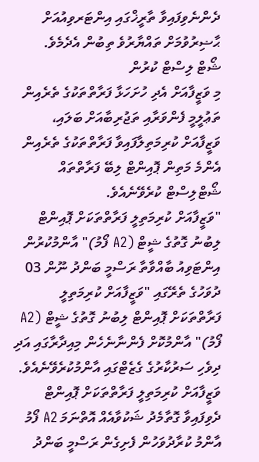ދެންނެވިފައިވާ ތާރީޚްގައި އިންޓަރވިއުއަށް ޙާޟިރުވުމަށް ތައްޔާރުވެ ތިބުން އެދެމެވެ.
ޝޯޓް ލިސްޓް ކުރުން
މި ވަޒީފާއަށް އެދި ހުށަހަޅާ ފަރާތްތަކުގެ ތެރެއިން ތަޢުލީމީ ފެންވަރާއި ތަޖުރިބާއަށް ބަލައި، ވަޒީފާއަށް ކުރިމަތިލާފައިވާ ފަރާތްތަކުގެ ތެރެއިން އެންމެ މަތިން ޕޮއިންޓް ލިބޭ ފަރާތްތައް ޝޯޓްލިސްޓް ކުރެވޭނެއެވެ.
"ވަޒީފާއަށް ކުރިމަތިލީ ފަރާތްތަކަށް ޕޮއިންޓް ލިބުނު ގޮތުގެ ޝީޓް (A2 ފޯމު)" އާންމުކުރުން
އިންޓަވިއު ބާއްވާތާ ރަސްމީ ބަންދު ނޫން 03 ދުވަހުގެ ތެރޭގައި "ވަޒީފާއަށް ކުރިމަތިލީ ފަރާތްތަކަށް ޕޮއިންޓް ލިބުނު ގޮތުގެ ޝީޓް (A2 ފޯމު)" އާންމުކޮށް ފެންނާނެހެން މިއިދާރާގައި އަދި ދިވެހި ސަރުކާރުގެ ގެޒެޓްގައި އާންމުކުރެވޭނެއެވެ. ވަޒީފާއަށް ކުރިމަތިލީ ފަރާތްތަކަށް ޕޮއިންޓް ދެވިފައިވާ ގޮތާމެދު ޝަކުވާއެއް އޮތްނަމަ A2 ފޯމު އާންމު ކުރާދުވަހުން ފެށިގެން ރަސްމީ ބަންދު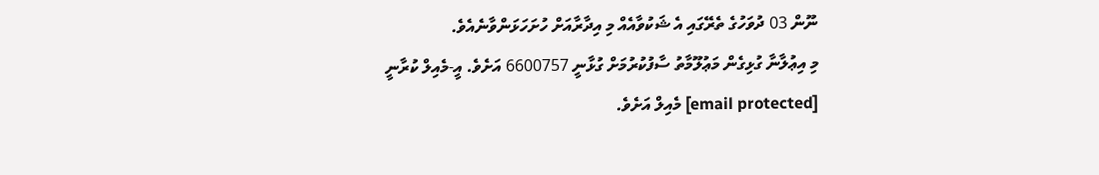ނޫން 03 ދުވަހުގެ ތެރޭގައި އެ ޝަކުވާއެއް މި އިދާރާއަށް ހުށަހަޅަންވާނެއެވެ.
މި އިޢުލާނާ ގުޅިގެން މަޢުލޫމާތު ސާފުކުރުމަށް ގުޅާނީ 6600757 އަށެވެ. އީ-މެއިލް ކުރާނީ [email protected] މެއިލް އަށެވެ.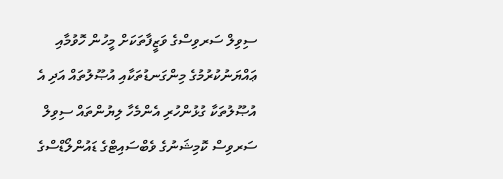ސިވިލް ސަރވިސްގެ ވަޒީފާތަކަށް މީހުން ހޮވުމާއި ޢައްޔަނުކުރުމުގެ މިންގަނޑުތަކާއި އުޞޫލުތައް އަދި އެ އުޞޫލުތަކާ ގުޅުންހުރި އެންމެހާ ލިޔުންތައް ސިވިލް ސަރވިސް ކޮމިޝަނުގެ ވެބްސައިޓްގެ ޑައުންލޯޑްސްގެ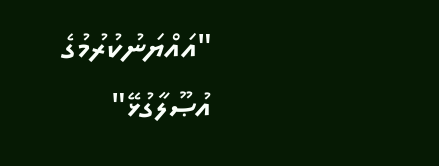"އައްޔަނުކުރުމުގެ އުޞޫލާގުޅޭ"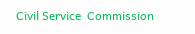Civil Service  Commission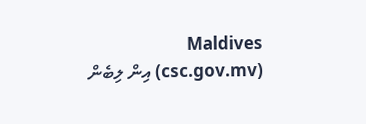Maldives (csc.gov.mv) އިން ލިބެން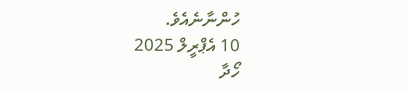ހުންނާނެއެވެ.
10 އެޕްރީލް 2025
ހޯދާ